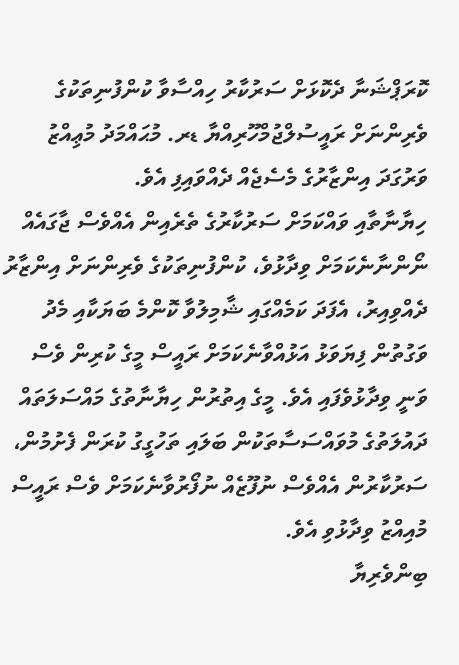ކޮރަޕްޝަނާ ދެކޮޅަށް ސަރުކާރު ހިއްސާވާ ކުންފުނިތަކުގެ ވެރިންނަށް ރައީސުލްޖުމްހޫރިއްޔާ ޑރ. މުޙައްމަދު މުޢިއްޒު ވަރުގަދަ އިންޒާރުގެ މެސެޖެއް ދެއްވައިފި އެވެ.
ހިޔާނާތާއި ވައްކަމަށް ސަރުކާރުގެ ތެރެއިން އެއްވެސް ޖާގައެއް ނޯންނާނެކަމަށް ވިދާޅުވެ، ކުންފުނިތަކުގެ ވެރިންނަށް އިންޒާރު ދެއްވިއިރު، އެފަދަ ކަމެއްގައި ޝާމިލުވާ ކޮންމެ ބަޔަކާއި މެދު ވަގުތުން ފިޔަވަޅު އަޅުއްވާނެކަމަށް ރައީސް މީގެ ކުރިން ވެސް ވަނީ ވިދާޅުވެފައި އެވެ. މީގެ އިތުރުން ހިޔާނާތުގެ މައްސަލަތައް ދައުލަތުގެ މުވައްސަސާތަކުން ބަލައި ތަހުގީގު ކުރަން ފެށުމުން، ސަރުކާރުން އެއްވެސް ނުފޫޒެއް ނުފޯރުވާނެކަމަށް ވެސް ރައީސް މުއިއްޒު ވިދާޅުވި އެވެ.
ބިންވެރިޔާ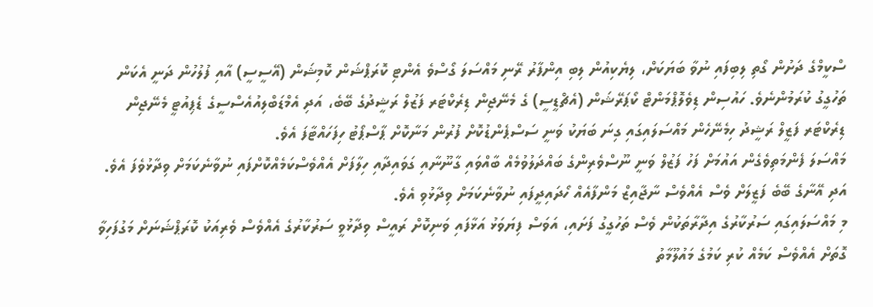ސްކީމްގެ ދަށުން ގޯތި ލިބިފައި ނުވާ ބަޔަކަށް، ލިޔެކިއުން ލިބި އިންފާރު ރޭނި މައްސަލަ ގޯސްވެ އެންޓި ކޮރަޕްޝަން ކޮމިޝަން (އޭސީސީ) އާއި ފުލުހުން ދަނީ އެކަން ތަހުގީގު ކުރަމުންނެވެ. ހައުސިން ޑިވެލޮޕްމަންޓް ކޯޕަރޭޝަން (އެޗްޑީސީ) ގެ މެނޭޖިން ޑިރެކްޓަރ ފަޒުލް ރަޝީދުގެ ބޭބެ، އަދި އެމްޑަބްލިއުއެސްސީގެ ޑެޕިއުޓީ މެނޭޖިން ޑިރެކްޓަރ ފަޒީލް ރަޝީދު ހިމެނޭހެން މައްސަލައިގައި ގިނަ ބަޔަކު ވަނީ ސަސްޕެންޑުކޮށް ފުރުން މަނާކޮށް ޕާސްޕޯޓު ހިފަހައްޓާފަ އެވެ.
މައްސަލަ ފެންމަތިވެގެން އައުމަށް ފަހު ފަޒުލް ވަނީ ނޫސްވެރިންގެ ބައްދަލުވުމެއް ބާއްވައި ގާނޫނާއި ގަވައިދާއި ހިލާފަށް އެއްވެސްކަމެއްކޮށްފައި ނުވާނެކަމަށް ވިދާޅުވެފަ އެވެ. އަދި އޭނާގެ ބޭބެ ފަޒީލަށް ވެސް އެއްވެސް ނާޖާއިޒް މަންފާއެއް ހޯދައިދީފައި ނުވާނެކަމަށް ވިދާޅުވި އެވެ.
މި މައްސަލައިގައި ސަރުކާރުގެ އިދާރާތަކުން ވެސް ތަހުގީގު ފަށައި، އަވަސް ފިޔަވަޅު އަޅާފައި ވަނިކޮށް ރައީސް ވިދާޅުވީ ސަރުކާރުގެ އެއްވެސް ވެރިއަކު ކޮރަޕްޝަނަށް މަގުފަހިވާ ގޮތަށް އެއްވެސް ކަމެއް ކުރި ކަމުގެ މައުލޫމާތު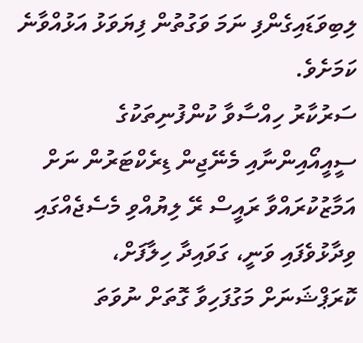ލިބިވަޑައިގެންފި ނަމަ ވަގުތުން ފިޔަވަޅު އަޅުއްވާނެ ކަމަށެވެ.
ސަރުކާރު ހިއްސާވާ ކުންފުނިތަކުގެ ސީއީއޯއިންނާއި މެނޭޖިން ޑިރެކްޓަރުން ނަށް އަމާޒުކުރައްވާ ރައީސް ރޭ ލިޔުއްވި މެސެޖެއްގައި ވިދާޅުވެފައި ވަނީ، ގަވައިދާ ހިލާފަށް، ކޮރަޕްޝަނަށް މަގުފަހިވާ ގޮތަށް ނުވަތަ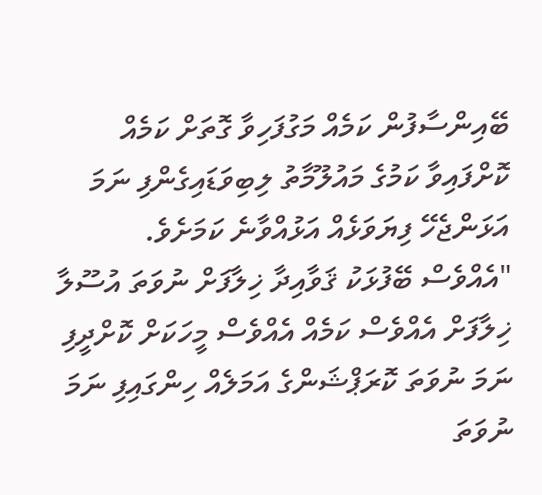ބޭއިންސާފުން ކަމެއް މަގުފަހިވާ ގޮތަށް ކަމެއް ކޮށްފައިވާ ކަމުގެ މައުލޫމާތު ލިބިވަޑައިގެންފި ނަމަ އަޅަންޖެހޭ ފިޔަވަޅެއް އަޅުއްވާނެ ކަމަށެވެ.
"އެއްވެސް ބޭފުޅަކު ޤަވާއިދާ ޚިލާފަށް ނުވަތަ އުސޫލާ ޚިލާފަށް އެއްވެސް ކަމެއް އެއްވެސް މީހަކަށް ކޮށްދީފި ނަމަ ނުވަތަ ކޮރަޕްޝަންގެ އަމަލެއް ހިންގައިފި ނަމަ ނުވަތަ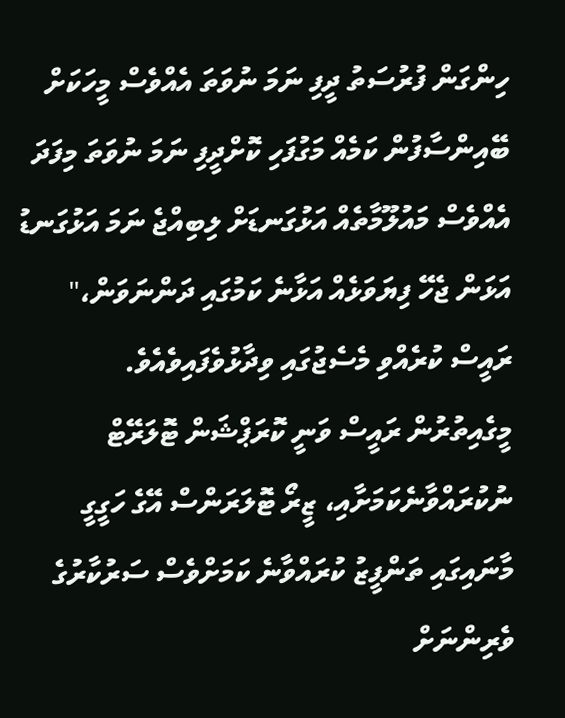ހިންގަން ފުރުސަތު ދީފި ނަމަ ނުވަތަ އެއްވެސް މީހަކަށް ބޭއިންސާފުން ކަމެއް މަގުފަހި ކޮށްދީފި ނަމަ ނުވަތަ މިފަދަ އެއްވެސް މައުލޫމާތެއް އަޅުގަނޑަށް ލިބިއްޖެ ނަމަ އަޅުގަނޑު އަޅަން ޖެހޭ ފިޔަވަޅެއް އަޅާނެ ކަމުގައި ދަންނަވަން،" ރައީސް ކުރެއްވި މެސެޖުގައި ވިދާޅުވެފައިވެއެވެ.
މީގެއިތުރުން ރައީސް ވަނީ ކޮރަޕްޝަން ޓޮލަރޭޓް ނުކުރައްވާނެކަމަށާއި، ޒީރޯ ޓޮލަރަންސް އޭގެ ހަގީގީ މާނައިގައި ތަންފީޒު ކުރައްވާނެ ކަމަށްވެސް ސަރުކާރުގެ ވެރިންނަށް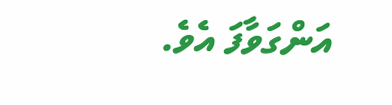އަންގަވާފަ އެވެ.